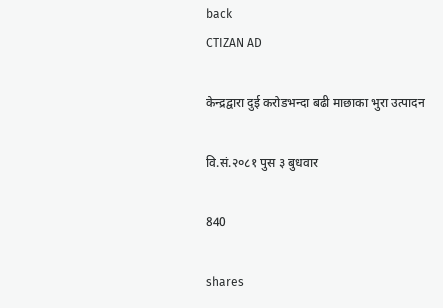back
CTIZAN AD

केन्द्रद्वारा दुई करोडभन्दा बढी माछाका भुरा उत्पादन

वि.सं.२०८१ पुस ३ बुधवार

840

shares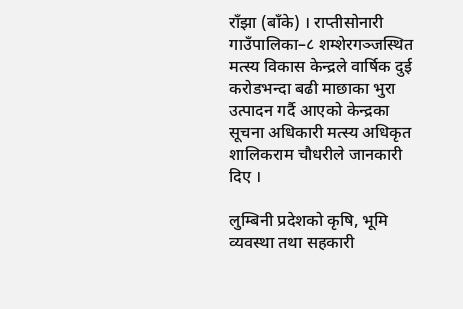राँझा (बाँके) । राप्तीसोनारी गाउँपालिका–८ शम्शेरगञ्जस्थित मत्स्य विकास केन्द्रले वार्षिक दुई करोडभन्दा बढी माछाका भुरा उत्पादन गर्दै आएको केन्द्रका सूचना अधिकारी मत्स्य अधिकृत शालिकराम चौधरीले जानकारी दिए ।

लुम्बिनी प्रदेशको कृषि, भूमि व्यवस्था तथा सहकारी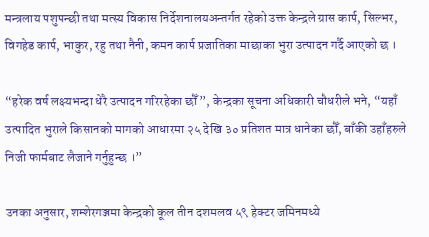मन्त्रलाय पशुपन्छी तथा मत्स्य विकास निर्देशनालयअन्तर्गत रहेको उक्त केन्द्रले ग्रास कार्प, सिल्भर, विगहेड कार्प, भाकुर, रहु तथा नैनी, कमन कार्प प्रजातिका माछाका भुरा उत्पादन गर्दै आएको छ ।

“हरेक वर्ष लक्ष्यभन्दा धेरै उत्पादन गरिरहेका छौँ”, केन्द्रका सूचना अधिकारी चौधरीले भने, “यहाँ उत्पादित भुराले किसानको मागको आधारमा २५ देखि ३० प्रतिशत मात्र धानेका छौँ, बाँकी उहाँहरुले निजी फार्मबाट लैजाने गर्नुहुन्छ ।”

उनका अनुसार, शम्शेरगञ्जमा केन्द्रको कूल तीन दशमलव ५९ हेक्टर जमिनमध्ये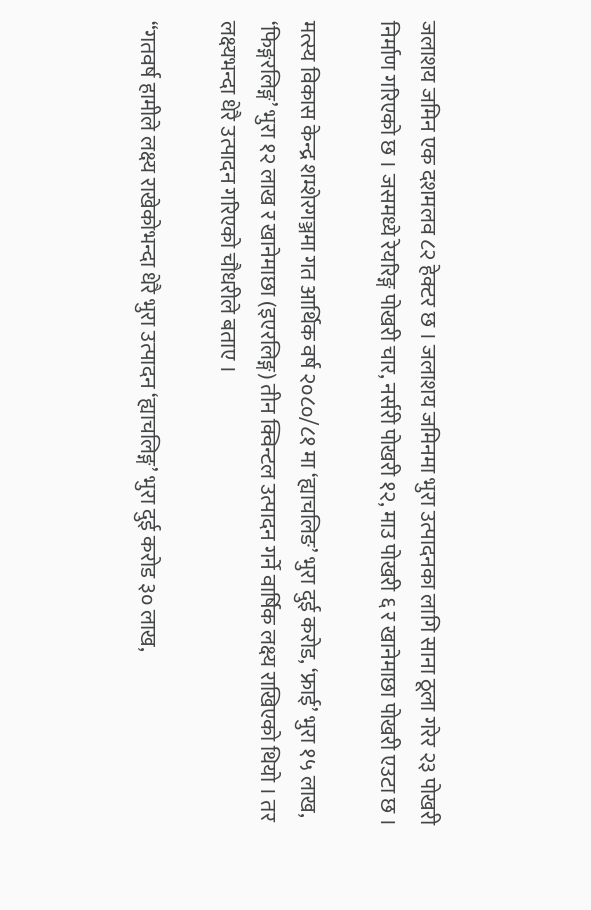जलाशय जमिन एक दशमलव ८२ हेक्टर छ । जलाशय जमिनमा भुरा उत्पादनका लागि साना ठूला गरेर २३ पोखरी निर्माण गरिएको छ । जसमध्ये रेयरिङ्ग पोखरी चार, नर्सरी पोखरी १२, माउ पोखरी ६ र खानेमाछा पोखरी एउटा छ ।

मत्स्य विकास केन्द्र शम्शेरगञ्जमा गत आर्थिक वर्ष २०८०/८१ मा ‘ह्याचलिङ’ भुरा दुई करोड, ‘फ्राई’ भुरा १५ लाख, ‘फिङ्गरलिङ्ग’ भुरा १२ लाख र खानेमाछा (इएरलिङ्ग) तीन क्विन्टल उत्पादन गर्ने वार्षिक लक्ष्य राखिएको थियो । तर लक्ष्यभन्दा धेरै उत्पादन गरिएको चौधरीले बताए ।

“गतवर्ष हामीले लक्ष्य राखेकोभन्दा धेरै भुरा उत्पादन ‘ह्याचलिङ्ग’ भुरा दुई करोड ३० लाख,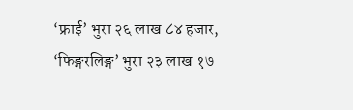‘फ्राई’ भुरा २६ लाख ८४ हजार, ‘फिङ्गरलिङ्ग’ भुरा २३ लाख १७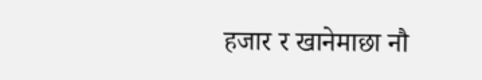हजार र खानेमाछा नौ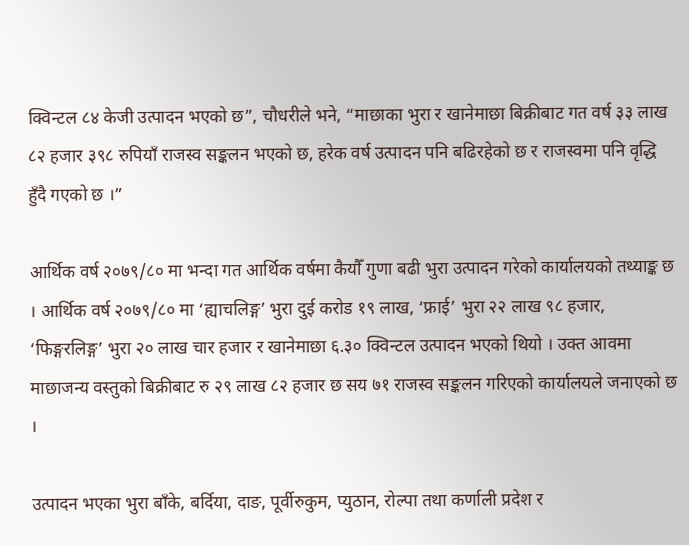क्विन्टल ८४ केजी उत्पादन भएको छ”, चौधरीले भने, “माछाका भुरा र खानेमाछा बिक्रीबाट गत वर्ष ३३ लाख ८२ हजार ३९८ रुपियाँ राजस्व सङ्कलन भएको छ, हरेक वर्ष उत्पादन पनि बढिरहेको छ र राजस्वमा पनि वृद्धि हुँदै गएको छ ।”

आर्थिक वर्ष २०७९/८० मा भन्दा गत आर्थिक वर्षमा कैयौँ गुणा बढी भुरा उत्पादन गरेको कार्यालयको तथ्याङ्क छ । आर्थिक वर्ष २०७९/८० मा ‘ह्याचलिङ्ग’ भुरा दुई करोड १९ लाख, ‘फ्राई’ भुरा २२ लाख ९८ हजार, ‘फिङ्गरलिङ्ग’ भुरा २० लाख चार हजार र खानेमाछा ६.३० क्विन्टल उत्पादन भएको थियो । उक्त आवमा माछाजन्य वस्तुको बिक्रीबाट रु २९ लाख ८२ हजार छ सय ७१ राजस्व सङ्कलन गरिएको कार्यालयले जनाएको छ ।

उत्पादन भएका भुरा बाँके, बर्दिया, दाङ, पूर्वीरुकुम, प्युठान, रोल्पा तथा कर्णाली प्रदेश र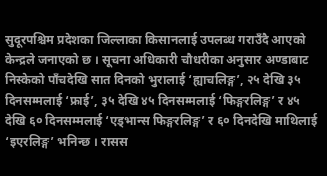सुदूरपश्चिम प्रदेशका जिल्लाका किसानलाई उपलब्ध गराउँदै आएको केन्द्रले जनाएको छ । सूचना अधिकारी चौधरीका अनुसार अण्डाबाट निस्केको पाँचदेखि सात दिनको भुरालाई ‘ह्याचलिङ्ग’, २५ देखि ३५ दिनसम्मलाई ‘फ्राई’, ३५ देखि ४५ दिनसम्मलाई ‘फिङ्गरलिङ्ग’ र ४५ देखि ६० दिनसम्मलाई ‘एड्भान्स फिङ्गरलिङ्ग’ र ६० दिनदेखि माथिलाई ‘इएरलिङ्ग’ भनिन्छ । रासस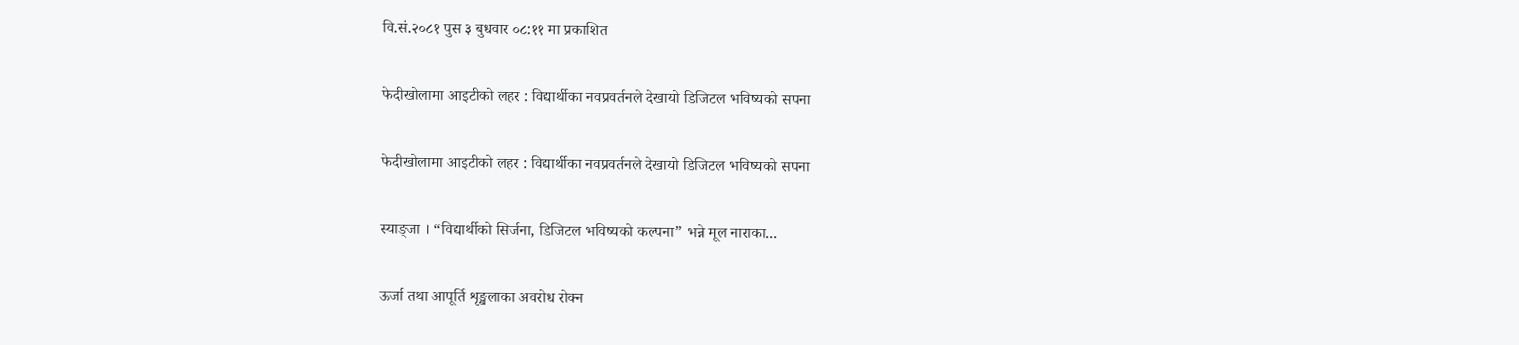वि.सं.२०८१ पुस ३ बुधवार ०८:११ मा प्रकाशित

फेदीखोलामा आइटीको लहर : विद्यार्थीका नवप्रवर्तनले देखायो डिजिटल भविष्यको सपना

फेदीखोलामा आइटीको लहर : विद्यार्थीका नवप्रवर्तनले देखायो डिजिटल भविष्यको सपना

स्याङ्जा । “विद्यार्थीको सिर्जना, डिजिटल भविष्यको कल्पना” भन्ने मूल नाराका...

ऊर्जा तथा आपूर्ति शृङ्खलाका अवरोध रोक्न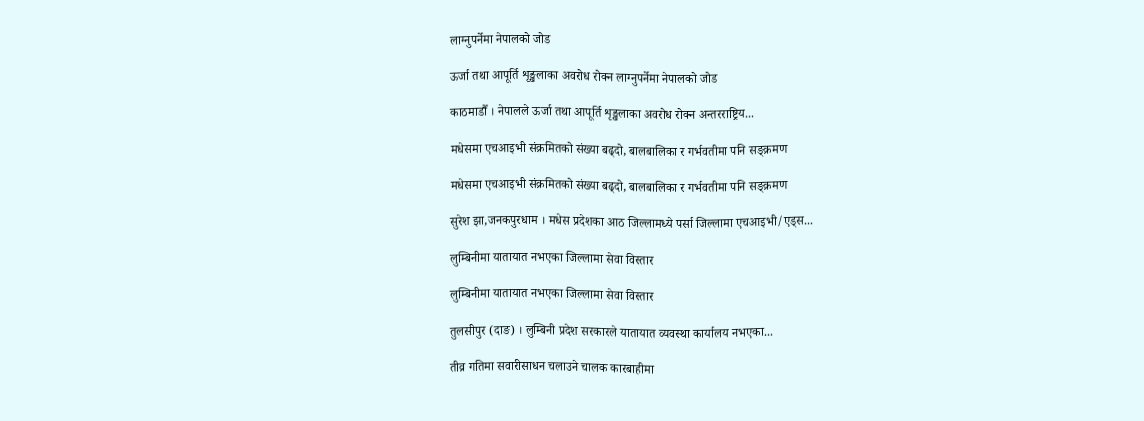लाग्नुपर्नेमा नेपालको जोड

ऊर्जा तथा आपूर्ति शृङ्खलाका अवरोध रोक्न लाग्नुपर्नेमा नेपालको जोड

काठमाडौँ । नेपालले ऊर्जा तथा आपूर्ति शृङ्खलाका अवरोध रोक्न अन्तरराष्ट्रिय...

मधेसमा एचआइभी संक्रमितको संख्या बढ्दो, बालबालिका र गर्भवतीमा पनि सङ्क्रमण

मधेसमा एचआइभी संक्रमितको संख्या बढ्दो, बालबालिका र गर्भवतीमा पनि सङ्क्रमण

सुरेश झा,जनकपुरधाम । मधेस प्रदेशका आठ जिल्लामध्ये पर्सा जिल्लामा एचआइभी/एड्स...

लुम्बिनीमा यातायात नभएका जिल्लामा सेवा विस्तार

लुम्बिनीमा यातायात नभएका जिल्लामा सेवा विस्तार

तुलसीपुर (दाङ) । लुम्बिनी प्रदेश सरकारले यातायात व्यवस्था कार्यालय नभएका...

तीव्र गतिमा सवारीसाधन चलाउने चालक कारबाहीमा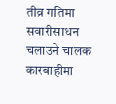तीव्र गतिमा सवारीसाधन चलाउने चालक कारबाहीमा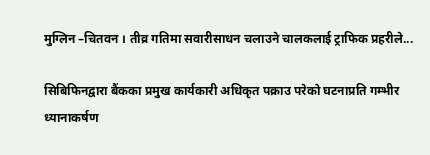मुग्लिन –चितवन । तीव्र गतिमा सवारीसाधन चलाउने चालकलाई ट्राफिक प्रहरीले...

सिबिफिनद्वारा बैंकका प्रमुख कार्यकारी अधिकृत पक्राउ परेको घटनाप्रति गम्भीर ध्यानाकर्षण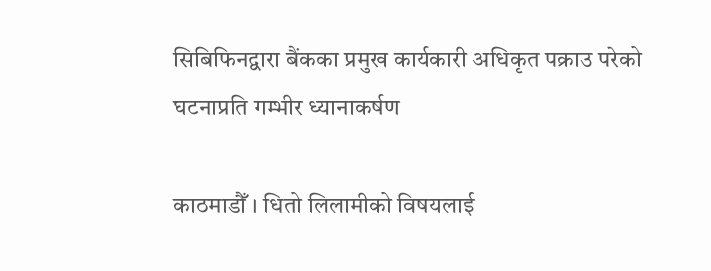सिबिफिनद्वारा बैंकका प्रमुख कार्यकारी अधिकृत पक्राउ परेको घटनाप्रति गम्भीर ध्यानाकर्षण

काठमाडौँ । धितो लिलामीको विषयलाई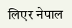लिएर नेपाल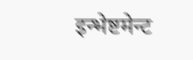इन्भेष्टमेन्ट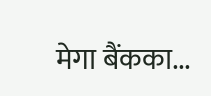मेगा बैंकका...